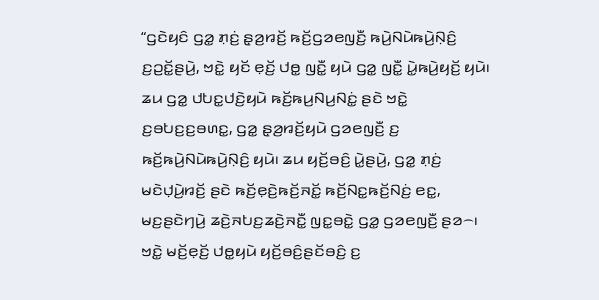“ꤞꤢꤧꤟꤢꤨ ꤞꤤ꤭ ꤊ꤫ꤢꤦ꤬ ꤔ꤫ꤤ꤬ꤙꤢꤩ꤬ ꤒꤢꤩ꤬ꤞꤤꤕꤜꤢꤪ꤬ ꤒꤣꤧ꤬ꤡꤣꤧꤒꤣꤧ꤬ꤡ꤫ꤢꤨ꤬ ꤢ꤬ꤑꤢꤩ꤭ꤔꤣꤧ꤬, ꤠꤢꤧ꤭ ꤟꤢꤩ ꤕ꤫ꤢꤩ꤬ ꤓꤥ꤭ ꤜꤢꤪ꤭ ꤟꤣꤧ ꤞꤤ꤭ ꤜꤢꤪ꤭ ꤣꤧ꤭ꤒꤣꤧ꤬ꤟꤢꤩ꤬ ꤟꤣꤧ꤯ ꤘꤣ ꤞꤤ꤭ ꤓꤝꤢ꤭ꤓꤢꤧ꤬ꤟꤣꤧ ꤒꤢꤩ꤬ꤒꤣ꤬ꤡꤣ꤬ꤡꤢꤦ꤭ ꤔꤢꤧ ꤠꤢꤧ꤭ ꤢ꤬ꤋꤝꤢ꤬ꤢ꤬ꤋꤛꤢ꤭, ꤞꤤ꤭ ꤔ꤫ꤤ꤬ꤙꤢꤩ꤬ꤟꤣꤧ ꤞꤤꤕꤜꤢꤪ꤬ ꤢ꤬ ꤒꤢꤩ꤬ꤒꤣꤧ꤬ꤡꤣꤧꤒꤣꤧ꤬ꤡ꤫ꤢꤨ꤬ ꤟꤣꤧ꤯ ꤘꤣ ꤟꤢꤩ꤬ꤋꤢꤨ꤬ ꤣꤧ꤭ꤔꤣꤧ꤬, ꤞꤤ꤭ ꤊ꤫ꤢꤦ꤬ ꤗꤢꤧꤓ꤫ꤣꤧ꤬ꤙꤢꤩ꤬ ꤔꤢꤧ ꤒꤢꤩ꤬ꤕ꤫ꤢꤧ꤬ꤒꤢꤩ꤬ꤏꤢꤩ꤭ ꤒꤢꤩ꤬ꤡꤢ꤭ꤒꤢꤩ꤬ꤡꤢꤦ꤬ ꤕꤢ꤭, ꤗꤢ꤬ꤔꤢꤧꤚꤣꤧ꤬ ꤘꤢꤧ꤬ꤏꤝꤢ꤬ꤘꤢꤧ꤬ꤏꤢꤪ꤭ ꤜꤢ꤭ꤋꤢꤧ꤭ ꤞꤤ꤭ ꤞꤤꤕꤜꤢꤪ꤬ ꤔꤤ꤮꤯ ꤠꤢꤧ꤭ ꤗꤢꤩ꤬ꤕ꤫ꤢꤩ꤬ ꤓꤥ꤭ꤟꤣꤧ ꤟꤢꤩ꤬ꤋꤢꤨ꤬ꤔꤢꤩꤋꤢꤨ꤬ ꤢ꤬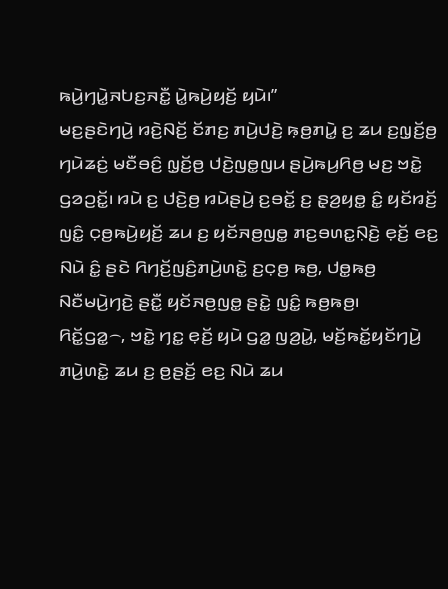ꤒꤣꤧ꤬ꤚꤣꤧ꤭ꤏꤝꤢ꤬ꤏꤢꤪ꤭ ꤣꤧ꤭ꤒꤣꤧ꤬ꤟꤢꤩ꤬ ꤟꤣꤧ꤯”
ꤗꤢ꤬ꤔꤢꤧꤚꤣꤧ꤬ ꤙꤢꤧ꤬ꤡꤢꤩ꤬ ꤢꤩꤊꤢ꤬ ꤊꤣꤧ꤬ꤓꤢꤧ꤬ ꤒ꤫ꤥ꤬ꤊꤣꤧ꤭ ꤢ꤬ ꤘꤣ ꤢ꤬ꤜ꤫ꤢꤩ꤬ꤥ꤬ ꤚꤣꤧꤘꤢꤦ꤬ ꤗꤢꤪꤋꤢꤨ꤬ ꤜ꤫ꤢꤩ꤬ꤥ꤬ ꤓꤢꤧ꤬ꤜꤥ꤭ꤜꤣ ꤔꤣꤧ꤬ꤒꤣ꤬ꤖꤥ꤬ ꤗꤢ꤬ ꤠꤢꤧ꤭ ꤞꤤꤑꤢꤩ꤭꤯ ꤙꤣꤧ ꤢ꤬ ꤓꤢꤧ꤬ꤥ꤬ ꤙꤣꤧꤔꤣꤧ꤬ ꤢ꤬ꤋꤢꤩ꤭ ꤢ꤬ ꤔ꤫ꤤ꤬ꤟꤥ꤭ ꤢꤨ꤭ ꤟꤢꤩꤙꤢꤩ꤬ ꤜꤢꤨ꤭ ꤍ꤫ꤥ꤬ꤒꤣꤧ꤬ꤟꤢꤩ꤬ ꤘꤣ ꤢ꤬ ꤟꤢꤩꤏꤥ꤬ꤜꤥ꤭ ꤊꤢ꤬ꤋꤛꤢ꤭ꤡ꤫ꤢꤧ꤬ ꤕ꤫ꤢꤩ꤬ ꤕꤢ꤬ ꤡꤣꤧ ꤢꤨ꤭ ꤔꤢꤧ ꤖꤚꤢꤩ꤬ꤜꤢꤨ꤬ꤊꤣꤧ꤬ꤛꤢꤧ꤭ ꤢ꤬ꤍ꤫ꤥ꤬ ꤒꤥ꤬, ꤓꤥ꤭ꤒꤥ꤬ ꤡꤢꤪꤗꤣꤧ꤬ꤚꤢꤧ꤬ ꤔꤢꤪ꤭ ꤟꤢꤩꤏꤥ꤬ꤜꤥ꤭ ꤔꤢꤧ꤭ ꤜꤢꤨ꤭ ꤒꤥ꤬ꤒꤥ꤬꤯
ꤖꤢꤩ꤭ꤞꤤ꤭꤮, ꤠꤢꤧ꤭ ꤚꤢ꤭ ꤕ꤫ꤢꤩ꤬ ꤟꤣꤧ ꤞꤤ꤭ ꤜꤤ꤬ꤣꤧ꤭, ꤗꤢꤩ꤬ꤒꤢꤩ꤭ꤟꤢꤩꤚꤣꤧ꤬ ꤊꤣꤧ꤬ꤛꤢꤧ꤭ ꤘꤣ ꤢ꤬ ꤥ꤬ꤔꤢꤩ꤬ ꤕꤢ꤬ ꤡꤣꤧ ꤘꤣ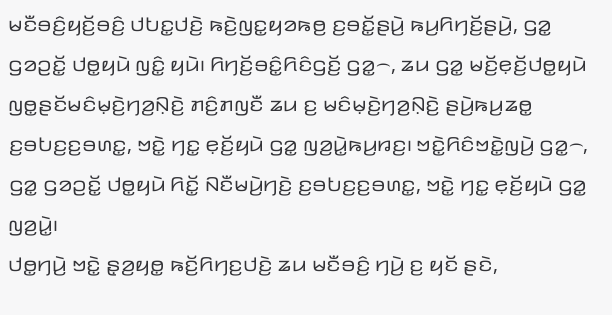ꤗꤢꤪꤋꤢꤨ꤬ꤟꤢꤩ꤬ꤋꤢꤨ꤬ ꤓꤝꤢ꤭ꤓꤢꤧ꤬ ꤒꤢꤧ꤬ꤜꤢ꤭ꤟꤤꤒꤥ꤬ ꤢ꤬ꤋꤢꤩ꤭ꤔꤣꤧ꤬ ꤒꤣ꤬ꤖꤚꤢꤩ꤬ꤔꤣꤧ꤬, ꤞꤤ꤭ ꤞꤤꤑꤢꤩ꤭ ꤓꤥ꤭ꤟꤣꤧ ꤜꤢꤨ꤭ ꤟꤣꤧ꤯ ꤖꤚꤢꤩ꤬ꤋꤢꤨ꤭ꤖꤢꤨꤞꤢꤩ꤬ ꤞꤤ꤭꤮, ꤘꤣ ꤞꤤ꤭ ꤗꤢꤩ꤬ꤕ꤫ꤢꤩ꤬ꤓꤥ꤭ꤟꤣꤧ ꤜꤥ꤭ꤔꤢꤩꤗꤢꤨꤗ꤫ꤢꤧ꤬ꤚꤤ꤬ꤡ꤫ꤢꤧ꤬ ꤊꤢꤨ꤬ꤊꤜꤢꤪ ꤘꤣ ꤢ꤬ ꤗꤢꤨꤗ꤫ꤢꤧ꤬ꤚꤤ꤬ꤡ꤫ꤢꤧ꤬ ꤔꤣꤧ꤬ꤒꤣ꤬ꤘꤥ꤭ ꤢ꤬ꤋꤝꤢ꤬ꤢ꤬ꤋꤛꤢ꤭, ꤠꤢꤧ꤭ ꤚꤢ꤭ ꤕ꤫ꤢꤩ꤬ꤟꤣꤧ ꤞꤤ꤭ ꤜꤤ꤬ꤣꤧ꤭ꤒꤣ꤬ꤙꤢ꤬꤯ ꤠꤢꤧ꤭ꤖꤢꤨꤠꤢꤧ꤭ꤜꤣꤧ꤬ ꤞꤤ꤭꤮, ꤞꤤ꤭ ꤞꤤꤑꤢꤩ꤭ ꤓꤥ꤭ꤟꤣꤧ ꤖꤢꤩ꤭ ꤡꤢꤪꤗꤣꤧ꤬ꤚꤢꤧ꤬ ꤢ꤬ꤋꤝꤢ꤬ꤢ꤬ꤋꤛꤢ꤭, ꤠꤢꤧ꤭ ꤚꤢ꤭ ꤕ꤫ꤢꤩ꤬ꤟꤣꤧ ꤞꤤ꤭ ꤜꤤ꤬ꤣꤧ꤭꤯
ꤓꤥ꤭ꤚꤣꤧ꤬ ꤠꤢꤧ꤭ ꤔ꤫ꤤ꤬ꤟꤥ꤭ ꤒꤢꤩ꤬ꤖꤚꤢ꤬ꤓꤢꤧ꤬ ꤘꤣ ꤗꤢꤪꤋꤢꤨ꤬ ꤚꤣꤧ꤬ ꤢ꤬ ꤟꤢꤩ ꤔꤢꤧ,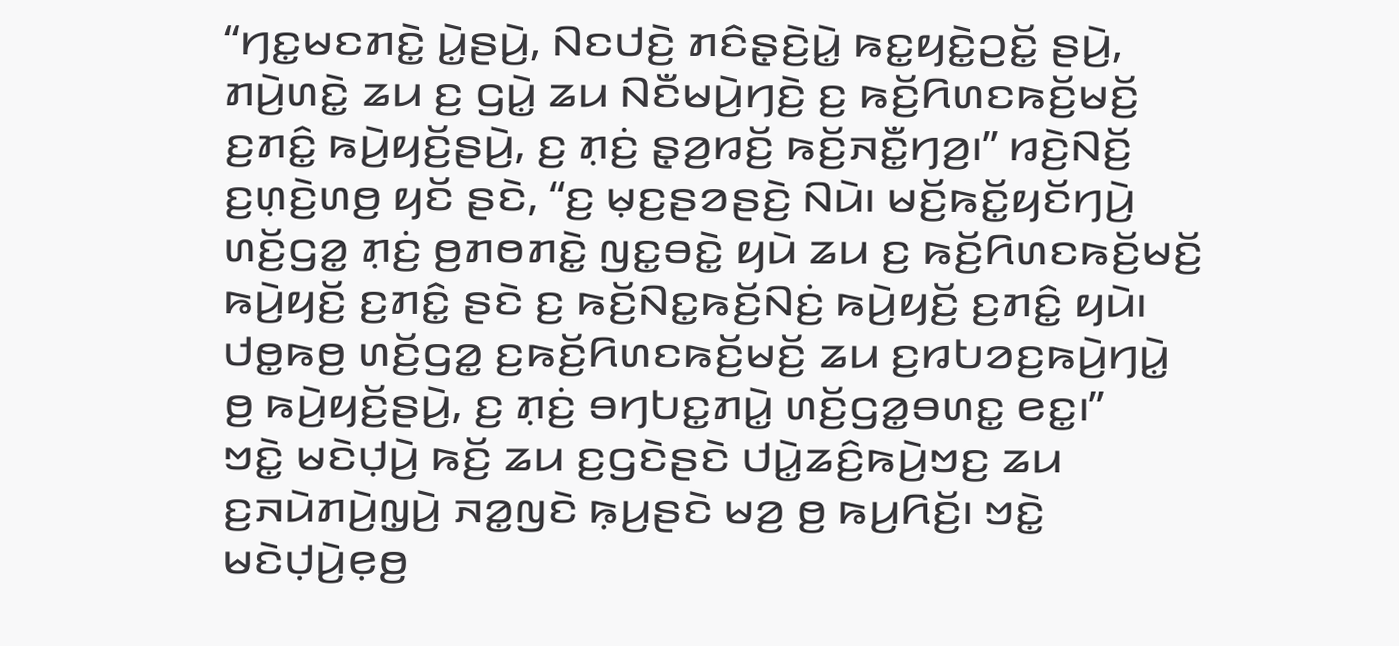“ꤚꤢ꤭ꤗꤢꤊꤢꤧ꤭ ꤣꤧ꤭ꤔꤣꤧ꤬, ꤡꤢꤓꤢꤧ꤬ ꤊꤢꤨꤔ꤫ꤢꤧ꤬ꤣꤧ꤭ ꤒꤢ꤭ꤟꤢꤧ꤭ꤑꤢꤩ꤭ ꤔꤣꤧ꤬, ꤊꤣꤧ꤬ꤛꤢꤧ꤭ ꤘꤣ ꤢ꤬ ꤞꤣꤧ꤭ ꤘꤣ ꤡꤢꤪꤗꤣꤧ꤬ꤚꤢꤧ꤬ ꤢ꤬ ꤒꤢꤩ꤬ꤖꤛꤢꤒꤢꤩ꤬ꤗꤢꤩ꤬ ꤢ꤬ꤊꤢꤨ꤭ ꤒꤣꤧ꤬ꤟꤢꤩ꤬ꤔꤣꤧ꤬, ꤢ꤬ ꤊ꤫ꤢꤦ꤬ ꤔ꤫ꤤ꤬ꤙꤢꤩ꤬ ꤒꤢꤩ꤬ꤏꤢꤪ꤭ꤚꤤ꤬꤯” ꤙꤢꤧ꤬ꤡꤢꤩ꤬ ꤢ꤬ꤛ꤫ꤢꤧ꤬ꤛꤥ꤬ ꤟꤢꤩ ꤔꤢꤧ, “ꤢ꤬ ꤗ꤫ꤢ꤬ꤔꤤꤔꤢꤧ꤬ ꤡꤣꤧ꤯ ꤗꤢꤩ꤬ꤒꤢꤩ꤭ꤟꤢꤩꤚꤣꤧ꤬ ꤛꤢꤩ꤬ꤞꤤ꤭ ꤊ꤫ꤢꤦ꤬ ꤥ꤬ꤊꤥꤊꤢꤧ꤭ ꤜꤢ꤭ꤋꤢꤧ꤭ ꤟꤣꤧ ꤘꤣ ꤢ꤬ ꤒꤢꤩ꤬ꤖꤛꤢꤒꤢꤩ꤬ꤗꤢꤩ꤬ ꤒꤣꤧ꤬ꤟꤢꤩ꤬ ꤢ꤬ꤊꤢꤨ꤭ ꤔꤢꤧ ꤢ꤬ ꤒꤢꤩ꤬ꤡꤢ꤭ꤒꤢꤩ꤬ꤡꤢꤦ꤬ ꤒꤣꤧ꤬ꤟꤢꤩ꤬ ꤢ꤬ꤊꤢꤨ꤭ ꤟꤣꤧ꤯ ꤓꤥ꤭ꤒꤥ꤬ ꤛꤢꤩ꤬ꤞꤤ꤭ ꤢ꤬ꤒꤢꤩ꤬ꤖꤛꤢꤒꤢꤩ꤬ꤗꤢꤩ꤬ ꤘꤣ ꤢ꤬ꤙꤝꤤꤢ꤬ꤒꤣꤧ꤬ꤚꤣꤧ꤭ ꤥ꤬ ꤒꤣꤧ꤬ꤟꤢꤩ꤬ꤔꤣꤧ꤬, ꤢ꤬ ꤊ꤫ꤢꤦ꤬ ꤋꤚꤝꤢ꤭ꤊꤣꤧ꤭ ꤛꤢꤩ꤬ꤞꤤ꤭ꤋꤛꤢ꤭ ꤕꤢ꤭꤯”
ꤠꤢꤧ꤭ ꤗꤢꤧꤓ꤫ꤣꤧ꤬ ꤒꤢꤩ꤬ ꤘꤣ ꤢ꤬ꤞꤢꤧꤔꤢꤧ ꤓꤣꤧ꤭ꤘꤢꤨ꤬ꤒꤣꤧ꤬ꤠꤢ꤬ ꤘꤣ ꤢ꤬ꤏꤣꤧꤊꤣꤧ꤬ꤜ꤫ꤣꤧ꤬ ꤏꤤ꤭ꤜꤢꤧ ꤒ꤫ꤣ꤬ꤔꤢꤧ ꤗꤤ꤬ ꤥ꤬ ꤒꤣ꤬ꤖꤢꤩ꤬꤯ ꤠꤢꤧ꤭ ꤗꤢꤧꤓ꤫ꤣꤧ꤬ꤕ꤫ꤥ꤬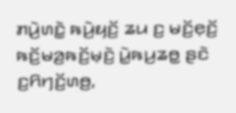ꤊꤣꤧ꤬ꤛꤢꤧ꤭ ꤒꤣꤧ꤬ꤟꤢꤩ꤬ ꤘꤣ ꤢ꤬ ꤗꤢꤩ꤬ꤕ꤫ꤢꤩ꤬ ꤒꤢꤩ꤬ꤗꤤ꤬ꤒꤢꤩ꤬ꤗ꤫ꤢꤧ꤬ ꤣꤧ꤭ꤒꤣ꤬ꤘꤥ꤭ ꤔꤢꤧ ꤢ꤬ꤖꤚꤢꤩ꤬ꤛꤥ꤬,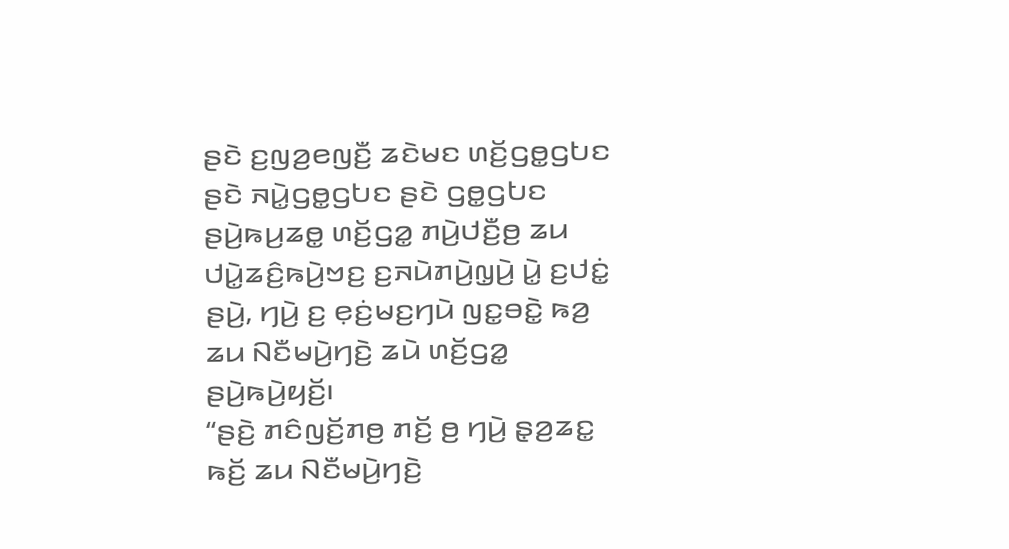ꤔꤢꤧ ꤢ꤬ꤜꤤ꤬ꤕꤜꤢꤪ꤬ ꤘꤢꤧꤗꤢ ꤛꤢꤩ꤬ꤞꤥ꤭ꤞꤝꤢ ꤔꤢꤧ ꤏꤣꤧ꤭ꤞꤥ꤭ꤞꤝꤢ ꤔꤢꤧ ꤞꤥ꤭ꤞꤝꤢ ꤔꤣꤧ꤬ꤒꤣ꤬ꤘꤥ꤭ ꤛꤢꤩ꤬ꤞꤤ꤭ ꤊꤣꤧ꤬ꤓꤢꤪ꤬ꤥ꤬ ꤘꤣ ꤓꤣꤧ꤭ꤘꤢꤨ꤬ꤒꤣꤧ꤬ꤠꤢ꤬ ꤢ꤬ꤏꤣꤧꤊꤣꤧ꤬ꤜ꤫ꤣꤧ꤬ ꤣꤧ꤭ ꤢ꤬ꤓꤢꤦ꤭ ꤔꤣꤧ꤬, ꤚꤣꤧ꤬ ꤢ꤬ ꤕ꤫ꤢꤦ꤬ꤗꤢ꤬ꤚꤣꤧ ꤜꤢ꤭ꤋꤢꤧ꤭ ꤒꤤ꤬ ꤘꤣ ꤡꤢꤪꤗꤣꤧ꤬ꤚꤢꤧ꤬ ꤘꤣꤧ ꤛꤢꤩ꤬ꤞꤤ꤭ ꤔꤣꤧ꤬ꤒꤣꤧ꤬ꤟꤢꤩ꤬꤯
“ꤔꤢꤧ꤬ ꤊꤢꤨꤜꤢꤩ꤬ꤊꤥ꤬ ꤊꤢꤩ꤬ ꤥ꤬ ꤚꤣꤧ꤬ ꤔ꤫ꤤ꤬ꤘꤢ꤭ ꤒꤢꤩ꤬ ꤘꤣ ꤡꤢꤪꤗꤣꤧ꤬ꤚꤢꤧ꤬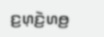ꤢ꤬ꤛ꤫ꤢꤧ꤬ꤛꤥ꤬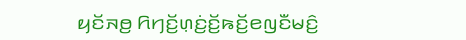ꤟꤢꤩꤏꤥ꤬ ꤖꤚꤢꤩ꤬ꤛ꤫ꤢꤦ꤬ꤢꤩ꤬ꤒꤢꤩ꤬ꤕꤜꤢꤪꤗꤢꤨ꤬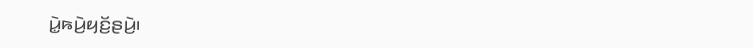ꤣꤧ꤭ꤒꤣꤧ꤬ꤟꤢꤩ꤬ꤔꤣꤧ꤬꤯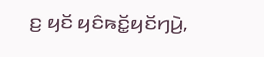ꤢ꤬ ꤟꤢꤩ ꤟꤢꤨꤒꤢꤩ꤭ꤟꤢꤩꤚꤣꤧ꤬,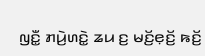ꤜꤢꤪ꤭ ꤊꤣꤧ꤬ꤛꤢꤧ꤭ ꤘꤣ ꤢ꤬ ꤗꤢꤩ꤬ꤕ꤫ꤢꤩ꤬ ꤒꤢꤩ꤬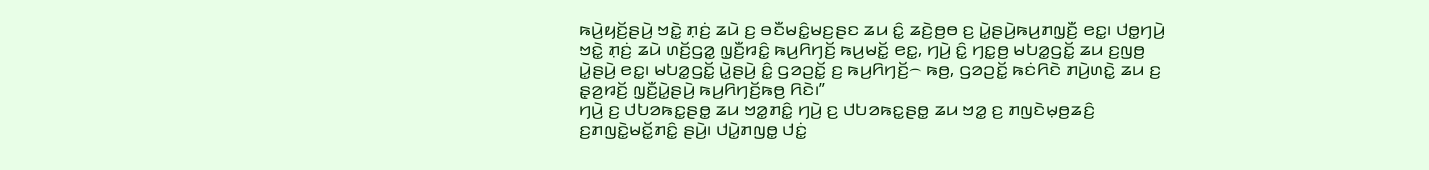ꤒꤣꤧ꤬ꤟꤢꤩ꤬ꤔꤣꤧ꤬ ꤠꤢꤧ꤭ ꤊ꤫ꤢꤦ꤬ ꤘꤣꤧ ꤢ꤬ ꤋꤢꤪꤗꤢꤨ꤭ꤗꤢ꤬ꤔꤢ ꤘꤣ ꤢꤨ꤭ ꤘꤢꤧ꤬ꤥ꤬ꤥ ꤢ꤬ ꤣꤧ꤭ꤔꤣꤧ꤬ꤒꤣ꤬ꤊꤜ꤫ꤢꤪ꤬ ꤕꤢ꤭꤯ ꤓꤥ꤭ꤚꤣꤧ꤬ ꤠꤢꤧ꤭ ꤊ꤫ꤢꤦ꤬ ꤘꤣꤧ ꤛꤢꤩ꤬ꤞꤤ꤭ ꤜ꤫ꤢꤪ꤬ꤙꤢꤨ꤭ ꤒꤣ꤬ꤖꤚꤢꤩ꤬ ꤒꤣ꤬ꤗꤢꤩ꤭ ꤕꤢ꤭, ꤚꤣꤧ꤬ ꤢꤨ꤭ ꤚꤢ꤭ꤥ꤬ ꤗꤝꤤ꤭ꤞꤢꤩ꤭ ꤘꤣ ꤢ꤬ꤜꤥ꤬ ꤣꤧ꤭ꤔꤣꤧ꤬ ꤕꤢ꤭꤯ ꤗꤝꤤ꤭ꤞꤢꤩ꤭ ꤣꤧ꤭ꤔꤣꤧ꤬ ꤢꤨ꤭ ꤞꤤꤑꤢꤩ꤭ ꤢ꤬ ꤒꤣ꤬ꤖꤚꤢꤩ꤬꤮ ꤒꤥ꤬, ꤞꤤꤑꤢꤩ꤭ ꤒꤢꤦꤖꤢꤧ ꤊꤣꤧ꤬ꤛꤢꤧ꤭ ꤘꤣ ꤢ꤬ ꤔ꤫ꤤ꤬ꤙꤢꤩ꤬ ꤜ꤫ꤢꤪ꤬ꤣꤧ꤭ꤔꤣꤧ꤬ ꤒꤣ꤬ꤖꤚꤢꤩ꤬ꤒꤥ꤬ ꤖꤢꤧ꤯”
ꤚꤣꤧ꤬ ꤢ꤬ ꤓꤝꤤꤒꤢ꤭ꤔꤥ꤭ ꤘꤣ ꤠꤤ꤭ꤊꤢꤨ꤭ ꤚꤣꤧ꤬ ꤢ꤬ ꤓꤝꤤꤒꤢ꤭ꤔꤥ꤭ ꤘꤣ ꤠꤤ꤭ ꤢ꤬ ꤊꤜꤢꤧꤗ꤫ꤥ꤬ꤘꤢꤨ꤬ ꤢ꤬ꤊꤜꤢꤧ꤭ꤗꤢꤩ꤭ꤊꤢꤨ꤭ ꤔꤣꤧ꤬꤯ ꤓꤣꤧ꤭ꤊꤜꤥ꤭ ꤓꤢꤦ꤭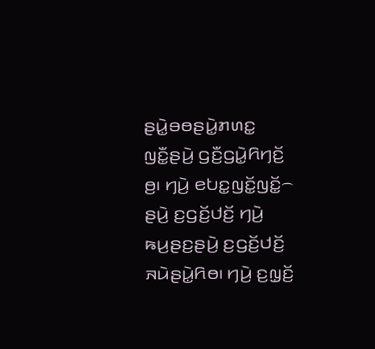ꤔꤣꤧ꤭ꤋꤥꤔꤣꤧ꤭ꤊꤛꤢ꤭ ꤜꤢꤪ꤭ꤔꤣꤧ꤬ ꤞꤢꤪ꤬ꤞꤣꤧ꤭ꤖꤚꤢꤩ꤬ ꤥ꤬꤯ ꤚꤣꤧ꤬ ꤕꤝꤢ꤭ꤜꤢꤩ꤭ꤜꤢꤩ꤭꤮ ꤔꤣꤧ꤬ ꤢ꤬ꤞꤢꤩ꤬ꤓꤢꤩ꤬ ꤚꤣꤧ꤬ ꤒꤣ꤬ꤔꤢ꤬ꤔꤣꤧ꤬ ꤢ꤬ꤞꤢꤩ꤬ꤓꤢꤩ꤬ ꤏꤣꤧꤔꤣꤧ꤭ꤖꤥ꤯ ꤚꤣꤧ꤬ ꤢ꤬ꤜ꤫ꤢꤩ꤬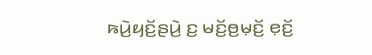ꤒꤣꤧ꤬ꤟꤢꤩ꤬ꤔꤣꤧ꤬ ꤢ꤬ ꤗꤢꤩ꤬ꤥ꤬ꤗ꤫ꤢꤩ꤬ ꤕ꤫ꤢꤩ꤬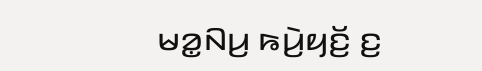ꤗꤤ꤭ꤡꤣ꤬ ꤒꤣꤧ꤬ꤟꤢꤩ꤬ ꤢ꤬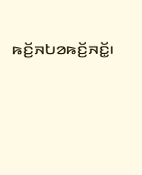ꤒꤢꤩ꤬ꤏꤝꤤꤒꤢꤩ꤬ꤏꤢꤩ꤭꤯